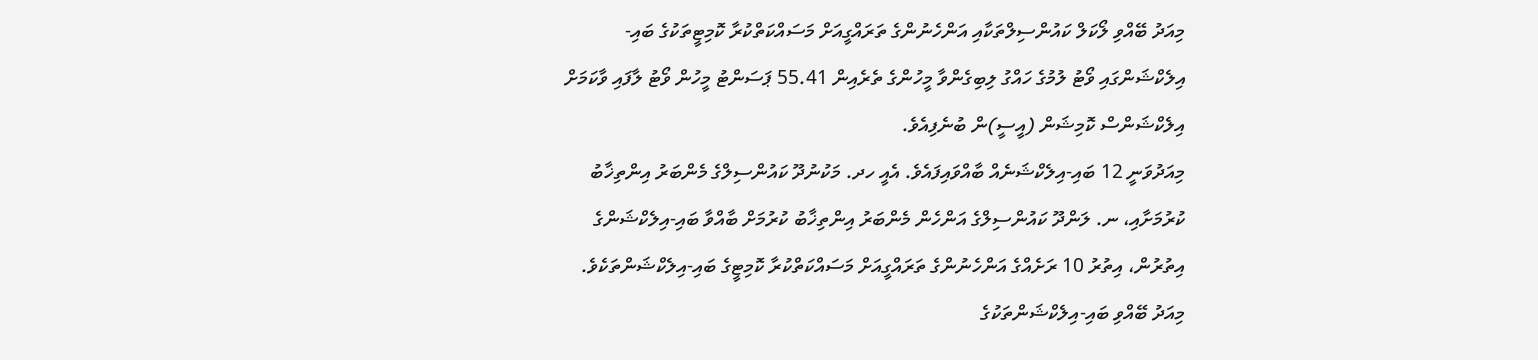މިއަދު ބޭއްވި ލޯކަލް ކައުންސިލްތަކާއި އަންހެނުންގެ ތަރައްގީއަށް މަސައްކަތްކުރާ ކޮމިޓީތަކުގެ ބައި-އިލެކްޝަންގައި ވޯޓު ލުމުގެ ހައްގު ލިބިގެންވާ މީހުންގެ ތެރެއިން 55.41 ޕަސަންޓު މީހުން ވޯޓު ލާފައި ވާކަމަށް އިލެކްޝަންސް ކޮމިޝަން (އީސީ)ން ބުނެފިއެވެ.
މިއަދުވަނީ 12 ބައި-އިލެކްޝަނެއް ބާއްވައިފައެވެ. އެއީ ހދ. މަކުނުދޫ ކައުންސިލްގެ މެންބަރު އިންތިޚާބު ކުރުމަށާއި، ނ. ލަންދޫ ކައުންސިލްގެ އަންހެން މެންބަރު އިންތިޚާބު ކުރުމަށް ބާއްވާ ބައި-އިލެކްޝަންގެ އިތުރުން، އިތުރު 10 ރަށެއްގެ އަންހެނުންގެ ތަރައްގީއަށް މަސައްކަތްކުރާ ކޮމިޓީގެ ބައި-އިލެކްޝަންތަކެވެ.
މިއަދު ބޭއްވި ބައި-އިލެކްޝަންތަކުގެ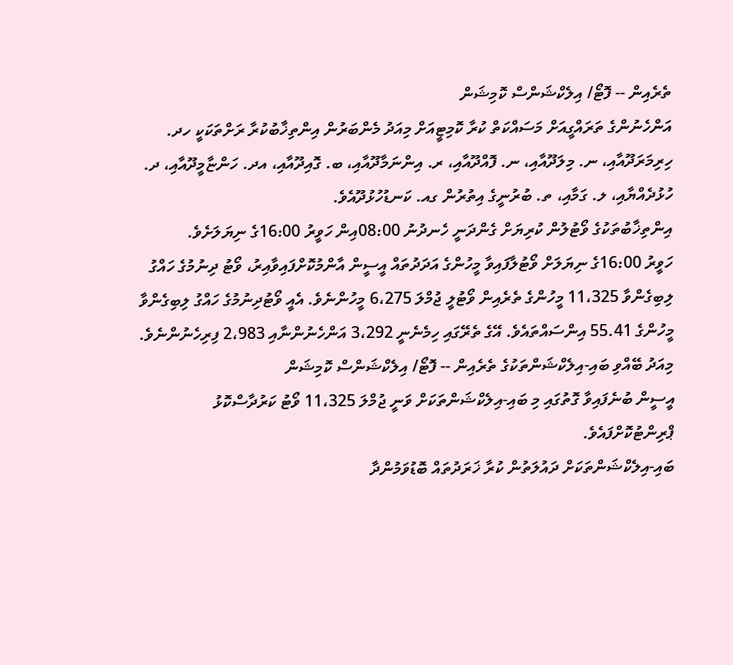ތެރެއިން -- ފޮޓޯ/ އިލެކްޝަންސް ކޮމިޝަން
އަންހެނުންގެ ތަރައްގީއަށް މަސައްކަތް ކުރާ ކޮމިޓީއަށް މިއަދު މެންބަރުން އިންތިޚާބުކުރާ ރަށްތަކަކީ ހދ. ހިރިމަރަދޫއާއި، ނ. މިލަދޫއާއި، ނ. ފޮއްދޫއާއި، ރ. އިންނަމާދޫއާއި، ބ. ގޮއިދޫއާއި، އދ. ހަންޏާމީދޫއާއި، ދ. ހުޅުދެއްޔާއި، ލ. ގަމާއި، ތ. ބުރުނީގެ އިތުރުން ގއ. ކަނޑުހުޅުދޫއެވެ.
އިންތިޚާބުތަކުގެ ވޯޓުލުން ކުރިޔަށް ގެންދަނީ ހެނދުނު 08:00އިން ހަވީރު 16:00ގެ ނިޔަލަށެވެ.
ހަވީރު 16:00ގެ ނިޔަލަށް ވޯޓުލާފައިވާ މީހުންގެ އަދަދުތައް އީސީން އާންމުކޮށްފައިވާއިރު، ވޯޓު ދިނުމުގެ ހައްގު ލިބިގެންވާ 11،325 މީހުންގެ ތެރެއިން ވޯޓުލީ ޖުމްލަ 6،275 މީހުންނެވެ. އެއީ ވޯޓުދިނުމުގެ ހައްގު ލިބިގެންވާ މީހުންގެ 55.41 އިންސައްތައެވެ. އޭގެ ތެރޭގައި ހިމެނެނީ 3،292 އަންހެނުންނާއި 2،983 ފިރިހެނުންނެވެ.
މިއަދު ބޭއްވި ބައި-އިލެކްޝަންތަކުގެ ތެރެއިން -- ފޮޓޯ/ އިލެކްޝަންސް ކޮމިޝަން
އީސީން ބުނެފައިވާ ގޮތުގައި މި ބައި-އިލެކްޝަންތަކަށް ވަނީ ޖުމްލަ 11،325 ވޯޓު ކަރުދާސްކޮޅު ޕްރިންޓުކޮށްފައެވެ.
ބައި-އިލެކްޝަންތަކަށް ދައުލަތުން ކުރާ ޚަރަދުތައް ބޮޑުވަމުންދާ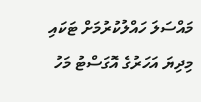މައްސަލަ ހައްލުކުރުމަށް ޓަކައި މިދިޔަ އަހަރުގެ އޮގަސްޓު މަހު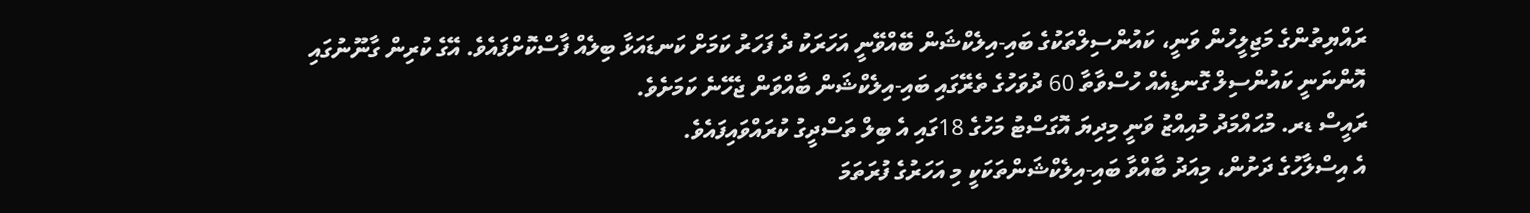ރައްޔިތުންގެ މަޖިލީހުން ވަނީ، ކައުންސިލްތަކުގެ ބައި-އިލެކްޝަން ބޭއްވޭނީ އަހަރަކު ދެ ފަހަރު ކަމަށް ކަނޑައަޅާ ބިލެއް ފާސްކޮށްފައެވެ. އޭގެ ކުރިން ގާނޫނުގައި އޮންނަނީ ކައުންސިލް ގޮނޑިއެއް ހުސްވާތާ 60 ދުވަހުގެ ތެރޭގައި ބައި-އިލެކްޝަން ބާއްވަން ޖެހޭނެ ކަމަށެވެ.
ރައީސް ޑރ. މުޙައްމަދު މުއިއްޒު ވަނީ މިދިޔަ އޮގަސްޓު މަހުގެ 18ގައި އެ ބިލް ތަސްދީގު ކުރައްވައިފައެވެ.
އެ އިސްލާހުގެ ދަށުން، މިއަދު ބާއްވާ ބައި-އިލެކްޝަންތަކަކީ މި އަހަރުގެ ފުރަތަމަ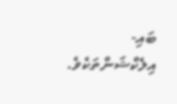ބައި-އިލެކްޝަންތަކެވެ.